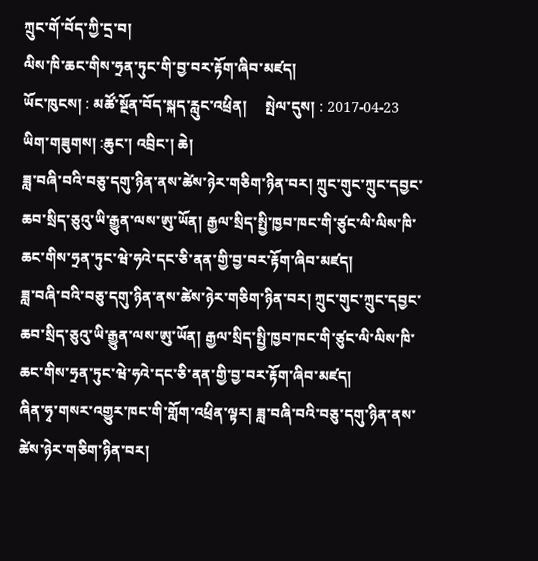ཀྲུང་གོ་བོད་ཀྱི་དྲ་བ།
ལིས་ཁི་ཆང་གིས་ཧྲན་ཏུང་གི་བྱ་བར་རྟོག་ཞིབ་མཛད།
ཡོང་ཁུངས། : མཚོ་སྔོན་བོད་སྐད་རླུང་འཕྲིན།     སྤེལ་དུས། : 2017-04-23
ཡིག་གཟུགས། :ཆུང་། འབྲིང་། ཆེ།
ཟླ་བཞི་བའི་བཅུ་དགུ་ཉིན་ནས་ཚེས་ཉེར་གཅིག་ཉིན་བར། ཀྲུང་གུང་ཀྲུང་དབྱང་ཆབ་སྲིད་ཅུའུ་ཡི་རྒྱུན་ལས་ཨུ་ཡོན། རྒྱལ་སྲིད་སྤྱི་ཁྱབ་ཁང་གི་ཙུང་ལི་ལིས་ཁི་ཆང་གིས་ཧྲན་ཏུང་ཝེ་ཧའེ་དང་ཅི་ནན་གྱི་བྱ་བར་རྟོག་ཞིབ་མཛད།
ཟླ་བཞི་བའི་བཅུ་དགུ་ཉིན་ནས་ཚེས་ཉེར་གཅིག་ཉིན་བར། ཀྲུང་གུང་ཀྲུང་དབྱང་ཆབ་སྲིད་ཅུའུ་ཡི་རྒྱུན་ལས་ཨུ་ཡོན། རྒྱལ་སྲིད་སྤྱི་ཁྱབ་ཁང་གི་ཙུང་ལི་ལིས་ཁི་ཆང་གིས་ཧྲན་ཏུང་ཝེ་ཧའེ་དང་ཅི་ནན་གྱི་བྱ་བར་རྟོག་ཞིབ་མཛད།
ཞིན་ཧྭ་གསར་འགྱུར་ཁང་གི་གློག་འཕྲིན་ལྟར། ཟླ་བཞི་བའི་བཅུ་དགུ་ཉིན་ནས་ཚེས་ཉེར་གཅིག་ཉིན་བར།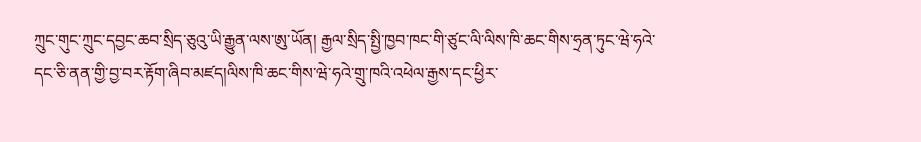ཀྲུང་གུང་ཀྲུང་དབྱང་ཆབ་སྲིད་ཅུའུ་ཡི་རྒྱུན་ལས་ཨུ་ཡོན། རྒྱལ་སྲིད་སྤྱི་ཁྱབ་ཁང་གི་ཙུང་ལི་ལིས་ཁི་ཆང་གིས་ཧྲན་ཏུང་ཝེ་ཧའེ་དང་ཅི་ནན་གྱི་བྱ་བར་རྟོག་ཞིབ་མཛད།ལིས་ཁི་ཆང་གིས་ཝེ་ཧའེ་གྲུ་ཁའི་འཕེལ་རྒྱས་དང་ཕྱིར་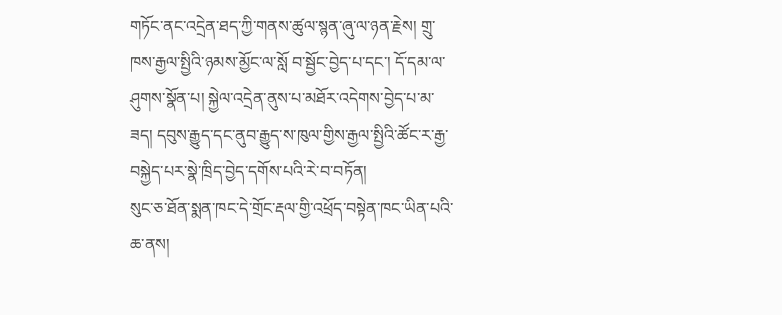གཏོང་ནང་འདྲེན་ཐད་ཀྱི་གནས་ཚུལ་སྙན་ཞུ་ལ་ཉན་རྗེས། གྲུ་ཁས་རྒྱལ་སྤྱིའི་ཉམས་མྱོང་ལ་སློ བ་སྦྱོང་བྱེད་པ་དང་། དོ་དམ་ལ་ཤུགས་སྣོན་པ། སྐྱེལ་འདྲེན་ནུས་པ་མཐོར་འདེགས་བྱེད་པ་མ་ཟད། དབུས་རྒྱུད་དང་ནུབ་རྒྱུད་ས་ཁུལ་གྱིས་རྒྱལ་སྤྱིའི་ཚོང་ར་རྒྱ་བསྐྱེད་པར་སྣེ་ཁྲིད་བྱེད་དགོས་པའི་རེ་བ་བཏོན།
སུང་ཅ་ཐོན་སྨན་ཁང་དེ་གྲོང་རྡལ་གྱི་འཕྲོད་བསྟེན་ཁང་ཡིན་པའི་ཆ་ནས།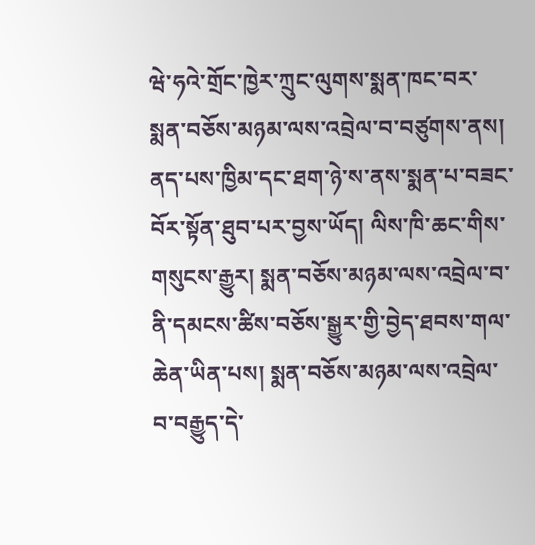ཝེ་ཧའེ་གྲོང་ཁྱེར་ཀྲུང་ལུགས་སྨན་ཁང་བར་སྨན་བཅོས་མཉམ་ལས་འབྲེལ་བ་བཙུགས་ནས། ནད་པས་ཁྱིམ་དང་ཐག་ཉེ་ས་ནས་སྨན་པ་བཟང་བོར་སྟོན་ཐུབ་པར་བྱས་ཡོད། ལིས་ཁི་ཆང་གིས་གསུངས་རྒྱུར། སྨན་བཅོས་མཉམ་ལས་འབྲེལ་བ་ནི་དམངས་ཚིས་བཅོས་སྒྱུར་གྱི་བྱེད་ཐབས་གལ་ཆེན་ཡིན་པས། སྨན་བཅོས་མཉམ་ལས་འབྲེལ་བ་བརྒྱུད་དེ་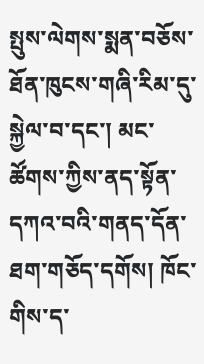སྤུས་ལེགས་སྨན་བཅོས་ཐོན་ཁུངས་གཞི་རིམ་དུ་སྐྱེལ་བ་དང་། མང་ཚོགས་ཀྱིས་ནད་སྟོན་དཀའ་བའི་གནད་དོན་ཐག་གཅོད་དགོས། ཁོང་གིས་ད་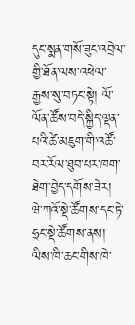དུང་སྨན་གསོ་ཟུང་འབྲེལ་གྱི་ཐོན་ལས་འཕེལ་རྒྱས་སུ་བཏང་སྟེ། ལོ་ལོན་ཚོས་བདེ་སྐྱིད་ལྡན་པའི་ཚེ་མཇུག་གི་འཚོ་བར་རོལ་ཐུབ་པར་ཁག་ཐེག་བྱེད་དགོས་ཟེར།
ཝེ་ཀའོ་སྡེ་ཚོགས་དང་ཏེ་ཧྲང་སྡེ་ཚོགས་ནས། ལིས་ཁི་ཆང་གིས་ཁེ་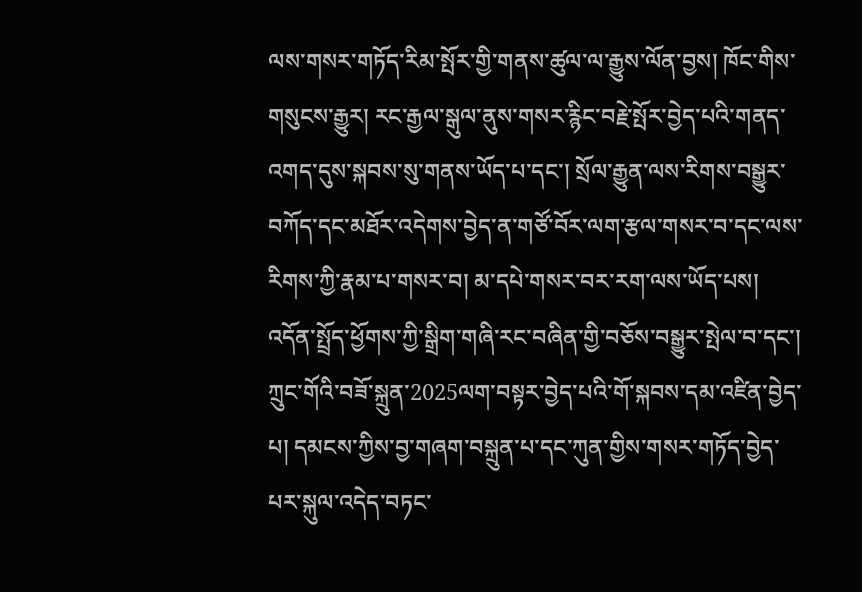ལས་གསར་གཏོད་རིམ་སྤོར་གྱི་གནས་ཚུལ་ལ་རྒྱུས་ལོན་བྱས། ཁོང་གིས་གསུངས་རྒྱུར། རང་རྒྱལ་སྒུལ་ནུས་གསར་རྙིང་བརྗེ་སྤོར་བྱེད་པའི་གནད་འགད་དུས་སྐབས་སུ་གནས་ཡོད་པ་དང་། སྲོལ་རྒྱུན་ལས་རིགས་བསྒྱུར་བཀོད་དང་མཐོར་འདེགས་བྱེད་ན་གཙོ་བོར་ལག་རྩལ་གསར་བ་དང་ལས་རིགས་ཀྱི་རྣམ་པ་གསར་བ། མ་དཔེ་གསར་བར་རག་ལས་ཡོད་པས། འདོན་སྤྲོད་ཕྱོགས་ཀྱི་སྒྲིག་གཞི་རང་བཞིན་གྱི་བཅོས་བསྒྱུར་སྤེལ་བ་དང་། ཀྲུང་གོའི་བཟོ་སྐྲུན་2025ལག་བསྟར་བྱེད་པའི་གོ་སྐབས་དམ་འཛིན་བྱེད་པ། དམངས་ཀྱིས་བྱ་གཞག་བསྐྲུན་པ་དང་ཀུན་གྱིས་གསར་གཏོད་བྱེད་པར་སྐུལ་འདེད་བཏང་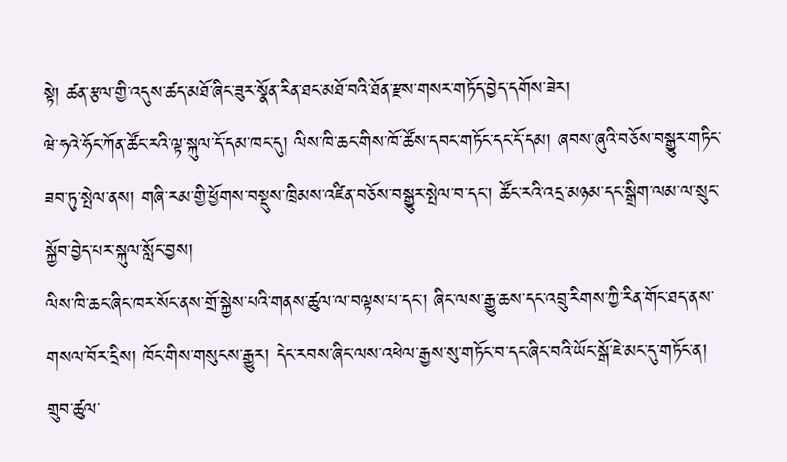སྟེ། ཚན་རྩལ་གྱི་འདུས་ཚད་མཐོ་ཞིང་ཟུར་སྣོན་རིན་ཐང་མཐོ་བའི་ཐོན་རྫས་གསར་གཏོད་བྱེད་དགོས་ཟེར།
ཝེ་ཧའེ་ཧོང་ཀོན་ཚོང་རའི་ལྟ་སྐུལ་དོ་དམ་ཁང་དུ། ལིས་ཁི་ཆང་གིས་ཁོ་ཚོས་དབང་གཏོང་དང་དོ་དམ། ཞབས་ཞུའི་བཅོས་བསྒྱུར་གཏིང་ཟབ་ཏུ་སྤེལ་ནས། གཞི་རམ་གྱི་ཕྱོགས་བསྡུས་ཁྲིམས་འཛིན་བཅོས་བསྒྱུར་སྤེལ་བ་དང་། ཚོང་རའི་འདྲ་མཉམ་དང་སྒྲིག་ལམ་ལ་སྲུང་སྐྱོབ་བྱེད་པར་སྐུལ་སློང་བྱས།
ལིས་ཁི་ཆང་ཞིང་ཁར་སོང་ནས་གྲོ་སྐྱེས་པའི་གནས་ཚུལ་ལ་བལྟས་པ་དང་། ཞིང་ལས་རྒྱུ་ཆས་དང་འབྲུ་རིགས་ཀྱི་རིན་གོང་ཐད་ནས་གསལ་བོར་དྲིས། ཁོང་གིས་གསུངས་རྒྱུར། དེང་རབས་ཞིང་ལས་འཕེལ་རྒྱས་སུ་གཏོང་བ་དང་ཞིང་བའི་ཡོང་སྒོ་ཇེ་མང་དུ་གཏོང་ན། གྲུབ་ཚུལ་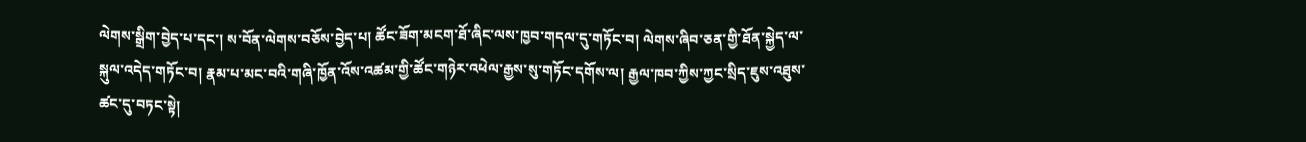ལེགས་སྒྲིག་བྱེད་པ་དང་། ས་བོན་ལེགས་བཅོས་བྱེད་པ། ཚོང་ཟོག་མངག་ཐོ་ཞིང་ལས་ཁྱབ་གདལ་དུ་གཏོང་བ། ལེགས་ཞིབ་ཅན་གྱི་ཐོན་སྐྱེད་ལ་སྐུལ་འདེད་གཏོང་བ། རྣམ་པ་མང་བའི་གཞི་ཁྱོན་འོས་འཚམ་གྱི་ཚོང་གཉེར་འཕེལ་རྒྱས་སུ་གཏོང་དགོས་ལ། རྒྱལ་ཁབ་ཀྱིས་ཀྱང་སྲིད་ཇུས་འཐུས་ཚང་དུ་བཏང་སྟེ།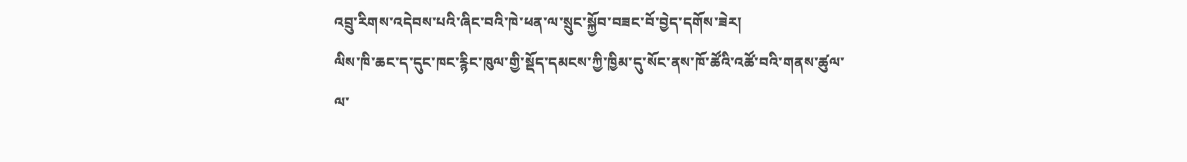འབྲུ་རིགས་འདེབས་པའི་ཞིང་བའི་ཁེ་ཕན་ལ་སྲུང་སྐྱོབ་བཟང་བོ་བྱེད་དགོས་ཟེར།
ལིས་ཁི་ཆང་ད་དུང་ཁང་རྙིང་ཁུལ་གྱི་སྡོད་དམངས་ཀྱི་ཁྱིམ་དུ་སོང་ནས་ཁོ་ཚོའི་འཚོ་བའི་གནས་ཚུལ་ལ་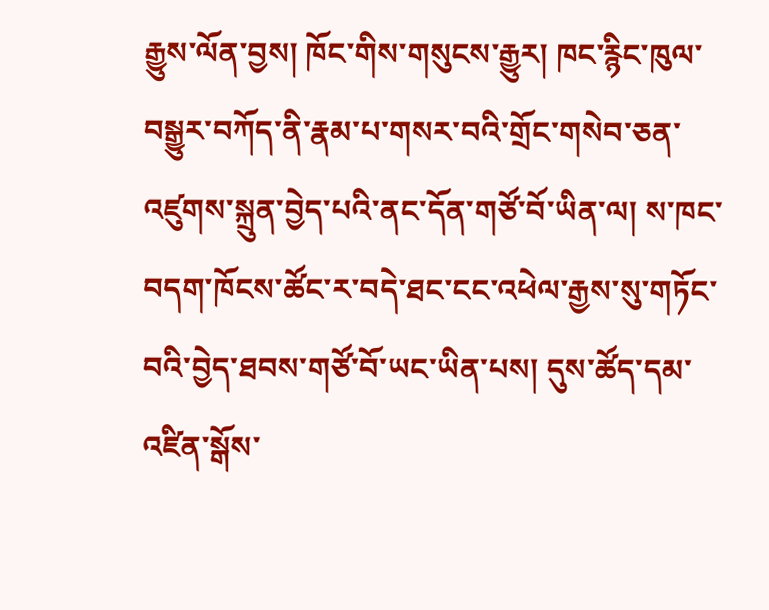རྒྱུས་ལོན་བྱས། ཁོང་གིས་གསུངས་རྒྱུར། ཁང་རྙིང་ཁུལ་བསྒྱུར་བཀོད་ནི་རྣམ་པ་གསར་བའི་གྲོང་གསེབ་ཅན་འཛུགས་སྐྲུན་བྱེད་པའི་ནང་དོན་གཙོ་བོ་ཡིན་ལ། ས་ཁང་བདག་ཁོངས་ཚོང་ར་བདེ་ཐང་ངང་འཕེལ་རྒྱས་སུ་གཏོང་བའི་བྱེད་ཐབས་གཙོ་བོ་ཡང་ཡིན་པས། དུས་ཚོད་དམ་འཛིན་སྒོས་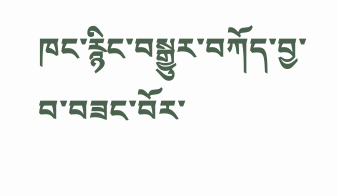ཁང་རྙིང་བསྒྱུར་བཀོད་བྱ་བ་བཟང་བོར་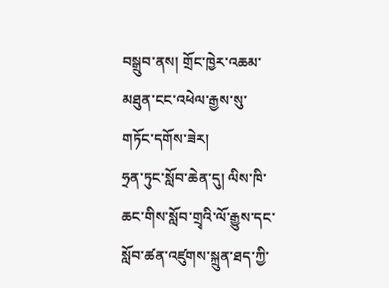བསྒྲུབ་ནས། གྲོང་ཁྱེར་འཆམ་མཐུན་ངང་འཕེལ་རྒྱས་སུ་གཏོང་དགོས་ཟེར།
ཧྲན་ཏུང་སློབ་ཆེན་དུ། ལིས་ཁི་ཆང་གིས་སློབ་གྲྭའི་ལོ་རྒྱུས་དང་སློབ་ཚན་འཛུགས་སྐྲུན་ཐད་ཀྱི་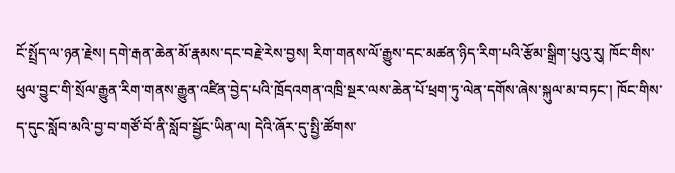ངོ་སྤྲོད་ལ་ཉན་རྗེས། དགེ་རྒན་ཆེན་མོ་རྣམས་དང་བརྗེ་རེས་བྱས། རིག་གནས་ལོ་རྒྱུས་དང་མཚན་ཉིད་རིག་པའི་རྩོམ་སྒྲིག་པུའུ་རུ། ཁོང་གིས་ཕུལ་བྱུང་གི་སྲོལ་རྒྱུན་རིག་གནས་རྒྱུན་འཛིན་བྱེད་པའི་ཁྲོདའགན་འཁྲི་སྔར་ལས་ཆེན་པོ་ཕྲག་ཏུ་ལེན་དགོས་ཞེས་སྐུལ་མ་བཏང་། ཁོང་གིས་ད་དུང་སློབ་མའི་བྱ་བ་གཙོ་བོ་ནི་སློབ་སྦྱོང་ཡིན་ལ། དེའི་ཞོར་དུ་སྤྱི་ཚོགས་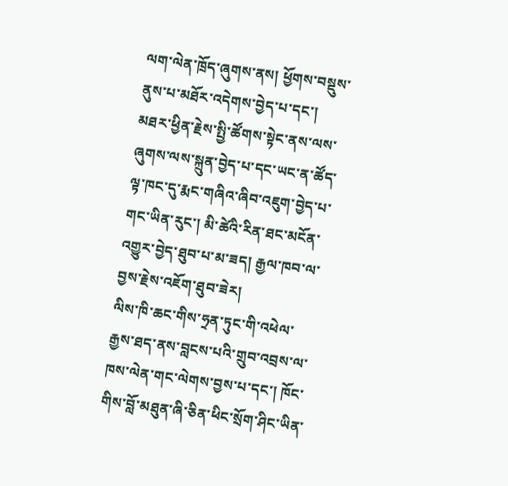ལག་ལེན་ཁྲོད་ཞུགས་ནས། ཕྱོགས་བསྡུས་ནུས་པ་མཐོར་འདེགས་བྱེད་པ་དང་། མཐར་ཕྱིན་རྗེས་སྤྱི་ཚོགས་སྟེང་ནས་ལས་ཞུགས་ལས་སྐྲུན་བྱེད་པ་དང་ཡང་ན་ཚོད་ལྟ་ཁང་དུ་རྨང་གཞིའ་ཞིབ་འཇུག་བྱེད་པ་གང་ཡིན་རུང་། མི་ཚེའི་རིན་ཐང་མངོན་འགྱུར་བྱེད་ཐུབ་པ་མ་ཟད། རྒྱལ་ཁབ་ལ་བྱས་རྗེས་འཇོག་ཐུབ་ཟེར།
ལིས་ཁི་ཆང་གིས་ཧྲན་ཏུང་གི་འཕེལ་རྒྱས་ཐད་ནས་བླངས་པའི་གྲུབ་འབྲས་ལ་ཁས་ལེན་གང་ལེགས་བྱས་པ་དང་། ཁོང་གིས་བློ་མཐུན་ཞི་ཅིན་ཕིང་སྲོག་ཤིང་ཡིན་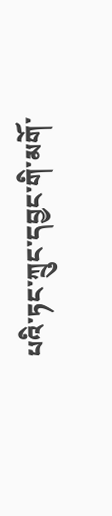པའི་ཏང་ཀྲུང་དབྱང་གི་མགོ་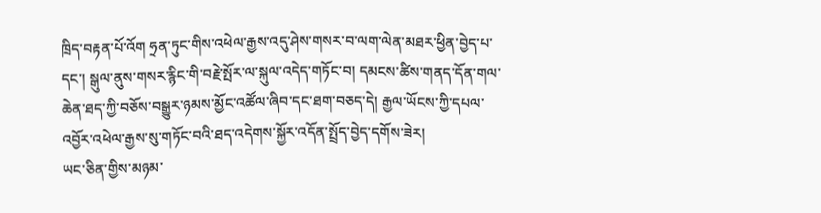ཁྲིད་བརྟན་པོ་འོག ཧྲན་ཏུང་གིས་འཕེལ་རྒྱས་འདུ་ཤེས་གསར་བ་ལག་ལེན་མཐར་ཕྱིན་བྱེད་པ་དང་། སྒུལ་ནུས་གསར་རྙིང་གི་བརྗེ་སྤོར་ལ་སྐུལ་འདེད་གཏོང་བ། དམངས་ཚིས་གནད་དོན་གལ་ཆེན་ཐད་ཀྱི་བཅོས་བསྒྱུར་ཉམས་མྱོང་འཚོལ་ཞིབ་དང་ཐག་བཅད་དེ། རྒྱལ་ཡོངས་ཀྱི་དཔལ་འབྱོར་འཕེལ་རྒྱས་སུ་གཏོང་བའི་ཐད་འདེགས་སྐྱོར་འདོན་སྤྲོད་བྱེད་དགོས་ཟེར།
ཡང་ཅིན་གྱིས་མཉམ་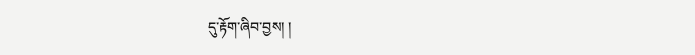དུ་རྟོག་ཞིབ་བྱས། །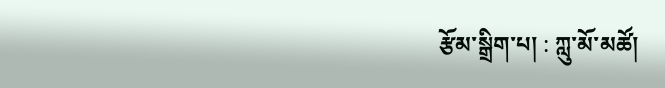རྩོམ་སྒྲིག་པ། : ཀླུ་མོ་མཚོ།